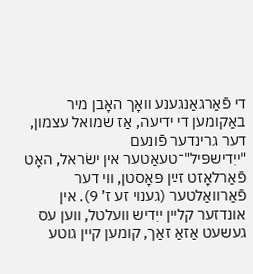די פֿאַרגאַנגענע וואָך האָבן מיר באַקומען די ידיעה, אַז שמואל עצמון, דער גרינדער פֿונעם "ייִדישפּיל"־טעאַטער אין ישׂראל, האָט פֿאַרלאָזט זײַן פּאָסטן, ווי דער פֿאַרוואַלטער (גענוי זע ז’ 9). אין אונדזער קליין ייִדיש וועלטל, ווען עס געשעט אַזאַ זאַך, קומען קיין גוטע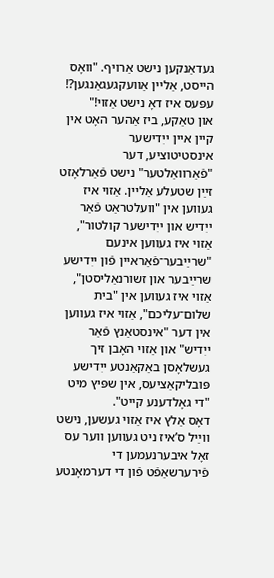געדאַנקען נישט אַרויף. "וואָס הייסט, אַליין אַוועקגעגאַנגען?! עפּעס איז דאָ נישט אַזוי!"
און טאַקע, ביז אַהער האָט אין קיין איין ייִדישער אינסטיטוציע, דער "פֿאַרוואַלטער" נישט פֿאַרלאָזט זײַן שטעלע אַליין. אַזוי איז געווען אין "וועלטראַט פֿאַר ייִדיש און ייִדישער קולטור", אַזוי איז געווען אינעם "שרײַבער־פֿאַראיין פֿון ייִדישע שרײַבער און זשורנאַליסטן", אַזוי איז געווען אין "בית שלום־עליכם", אַזוי איז געווען אין דער "אינסטאַנץ פֿאַר ייִדיש" און אַזוי האָבן זיך געשלאָסן באַקאַנטע ייִדישע פּובליקאַציעס, אין שפּיץ מיט "די גאָלדענע קייט".
דאָס אַלץ איז אַזוי געשען, נישט ווײַל ס’איז ניט געווען ווער עס זאָל איבערנעמען די פֿירערשאַפֿט פֿון די דערמאָנטע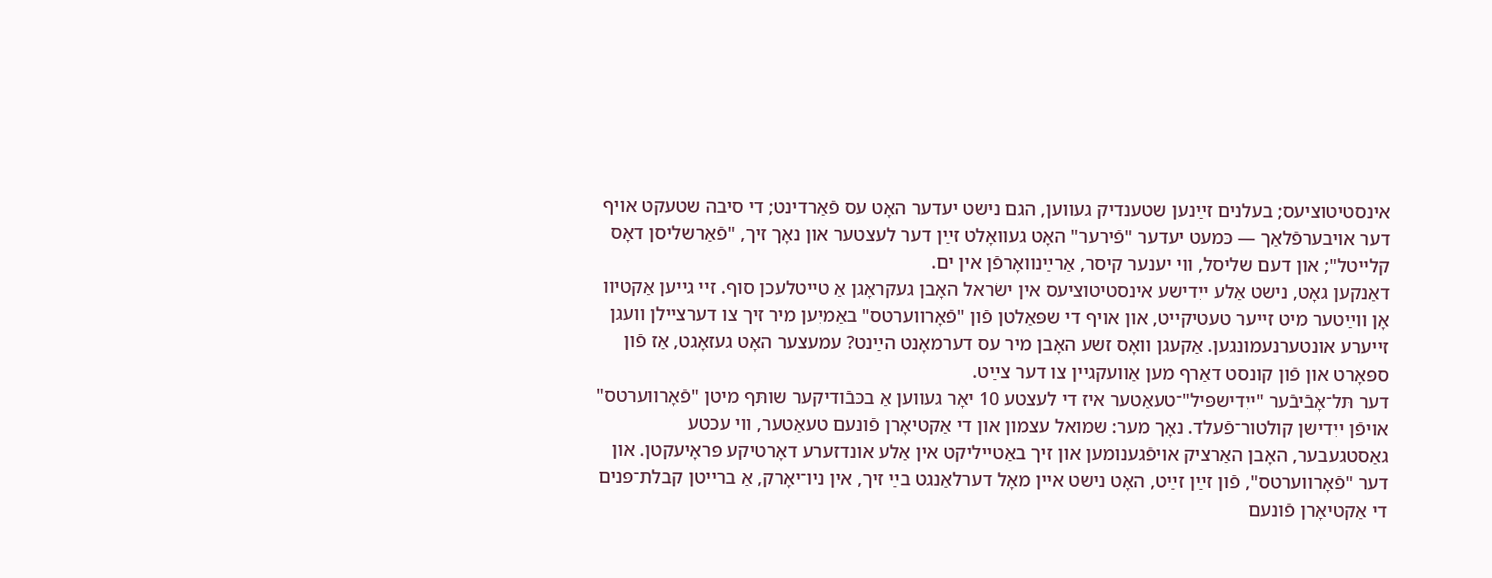אינסטיטוציעס; בעלנים זײַנען שטענדיק געווען, הגם נישט יעדער האָט עס פֿאַרדינט; די סיבה שטעקט אויף דער אויבערפֿלאַך — כּמעט יעדער "פֿירער" האָט געוואָלט זײַן דער לעצטער און נאָך זיך, "פֿאַרשליסן דאָס קלייטל"; און דעם שליסל, ווי יענער קיסר, אַרײַנוואָרפֿן אין ים.
דאַנקען גאָט, נישט אַלע ייִדישע אינסטיטוציעס אין ישׂראל האָבן געקראָגן אַ טייטלעכן סוף. זיי גייען אַקטיוו אָן ווײַטער מיט זייער טעטיקייט, און אויף די שפּאַלטן פֿון "פֿאָרווערטס" באַמיִען מיר זיך צו דערציילן וועגן זייערע אונטערנעמונגען. אַקעגן וואָס זשע האָבן מיר עס דערמאָנט הײַנט? עמעצער האָט געזאָגט, אַז פֿון ספּאָרט און פֿון קונסט דאַרף מען אַוועקגיין צו דער צײַט.
דער תּל־אָבֿיבֿער "ייִדישפּיל"־טעאַטער איז די לעצטע 10 יאָר געווען אַ בכּבֿודיקער שותּף מיטן "פֿאָרווערטס" אויפֿן ייִדישן קולטור־פֿעלד. נאָך מער: שמואל עצמון און די אַקטיאָרן פֿונעם טעאַטער, ווי עכטע גאַסטגעבער, האָבן האַרציק אויפֿגענומען און זיך באַטייליקט אין אַלע אונדזערע דאָרטיקע פּראָיעקטן. און דער "פֿאָרווערטס", פֿון זײַן זײַט, האָט נישט איין מאָל דערלאַנגט בײַ זיך, אין ניו־יאָרק, אַ ברייטן קבלת־פּנים די אַקטיאָרן פֿונעם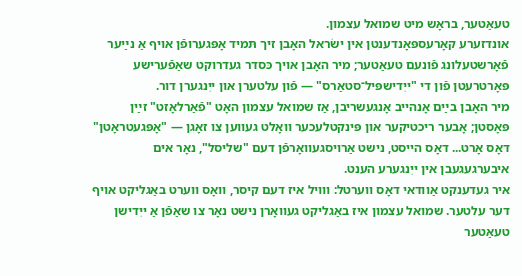טעאַטער, בראָש מיט שמואל עצמון.
אונדזערע קאָרעספּאָנדענטן אין ישׂראל האָבן זיך תּמיד אָפּגערופֿן אויף אַ נײַער פֿאָרשטעלונג פֿונעם טעאַטער; מיר האָבן אויך כּסדר געדרוקט שאַפֿערישע פּאָרטרעטן פֿון די "ייִדישפּיל־סטאַרס" — פֿון עלטערן און ייִנגערן דור.
מיר האָבן בײַם אָנהייב אָנגעשריבן, אַז שמואל עצמון האָט "פֿאַרלאָזט" זײַן פּאָסטן; אָבער ריכטיקער און פּינקטלעכער וואָלט געווען צו זאָגן — "אָפּגעטראָטן" דאָס אָרט... דאָס הייסט, נישט אַרויסגעוואָרפֿן דעם "שליסל", נאָר אים איבערגעגעבן אין ייִנגערע הענט.
איר געדענקט אַוודאי דאָס ווערטל: ווויל איז דעם קיסר, וואָס ווערט באַגליקט אויף דער עלטער. שמואל עצמון איז באַגליקט געוואָרן נישט נאָר צו שאַפֿן אַ ייִדישן טעאַטער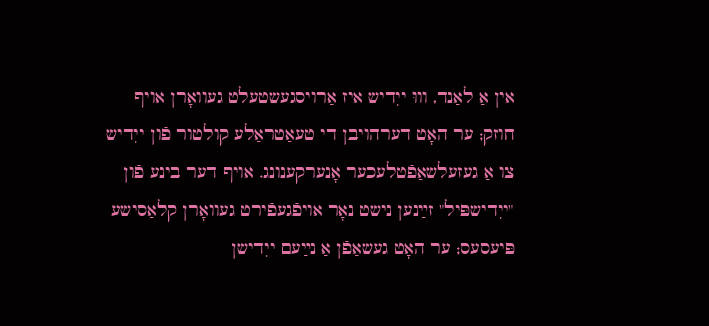אין אַ לאַנד, וווּ ייִדיש איז אַרויסגעשטעלט געוואָרן אויף חוזק; ער האָט דערהויבן די טעאַטראַלע קולטור פֿון ייִדיש צו אַ געזעלשאַפֿטלעכער אָנערקענונג. אויף דער בינע פֿון "ייִדישפּיל" זײַנען נישט נאָר אויפֿגעפֿירט געוואָרן קלאַסישע פּיעסעס; ער האָט געשאַפֿן אַ נײַעם ייִדישן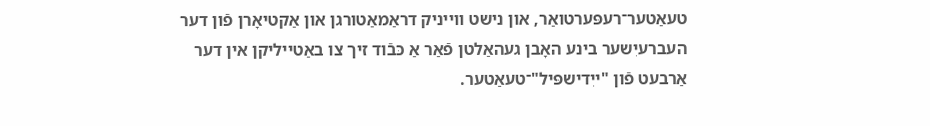טעאַטער־רעפּערטואַר, און נישט ווייניק דראַמאַטורגן און אַקטיאָרן פֿון דער העברעיִשער בינע האָבן געהאַלטן פֿאַר אַ כּבֿוד זיך צו באַטייליקן אין דער אַרבעט פֿון "ייִדישפּיל"־טעאַטער.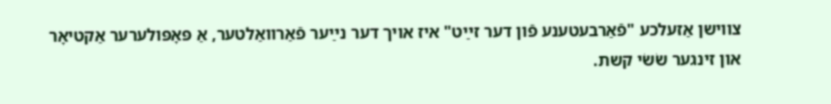צווישן אַזעלכע "פֿאַרבעטענע פֿון דער זײַט" איז אויך דער נײַער פֿאַרוואַלטער, אַ פּאָפּולערער אַקטיאָר און זינגער שׂשׂי קשת.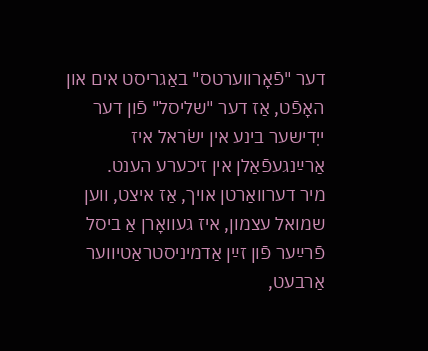דער "פֿאָרווערטס" באַגריסט אים און האָפֿט, אַז דער "שליסל" פֿון דער ייִדישער בינע אין ישׂראל איז אַרײַנגעפֿאַלן אין זיכערע הענט.
מיר דערוואַרטן אויך, אַז איצט, ווען שמואל עצמון, איז געוואָרן אַ ביסל פֿרײַער פֿון זײַן אַדמיניסטראַטיווער אַרבעט,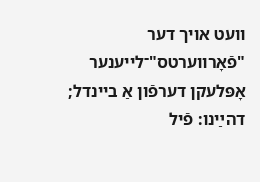וועט אויך דער "פֿאָרווערטס"־לייענער אָפּלעקן דערפֿון אַ ביינדל; דהײַנו: פֿיל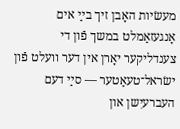מעשׂיות האָבן זיך בײַ אים אָנגעזאַמלט במשך פֿון די צענדליקער יאָרן אין דער וועלט פֿון ישׂראל־טעאַטער — סײַ דעם העברעיִשן און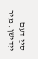סײַ דעם ייִדישן. מיר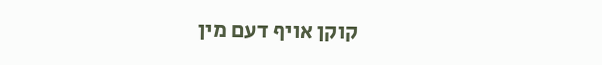קוקן אויף דעם מין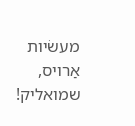מעשׂיות אַרויס, שמואליק!